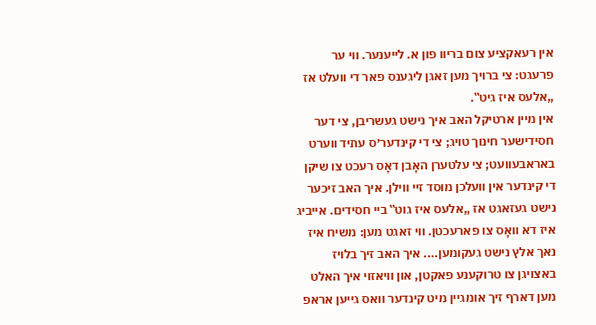אין רעאקציע צום בריוו פון א. לייענער. ווי ער פרעגט: צי ברויך מען זאגן ליגענס פאר די וועלט אז „אלעס איז גיט‟.
אין מיין ארטיקל האב איך נישט געשריבן, צי דער חסידישער חינוך טויג; צי די קינדער׳ס עתיד ווערט באראבעוועט; צי עלטערן האָבן דאָס רעכט צו שיקן די קינדער אין װעלכן מוסד זײ װילן. איך האב זיכער נישט געזאגט אז „אלעס איז גוט‟ ביי חסידים. אייביג איז דא װאָס צו פארעכטן. ווי זאגט מען: משיח איז נאך אלץ נישט געקומען…. איך האב זיך בלויז באצויגן צו טרוקענע פאקטן, און וויאזוי איך האלט מען דארף זיך אומגיין מיט קינדער וואס גייען אראפ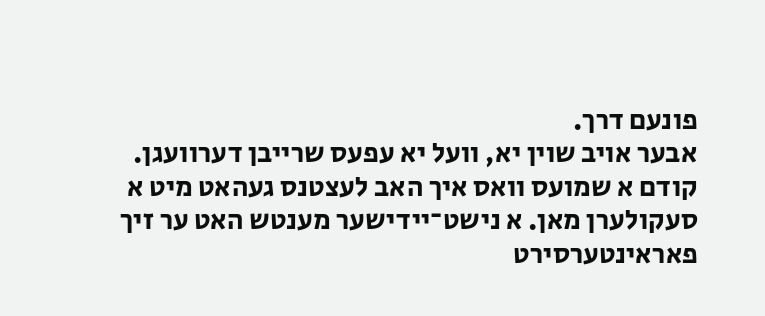פונעם דרך.
אבער אויב שוין יא, וועל יא עפעס שרייבן דערוועגן.
קודם א שמועס וואס איך האב לעצטנס געהאט מיט א סעקולערן מאן. א נישט־יידישער מענטש האט ער זיך פאראינטערסירט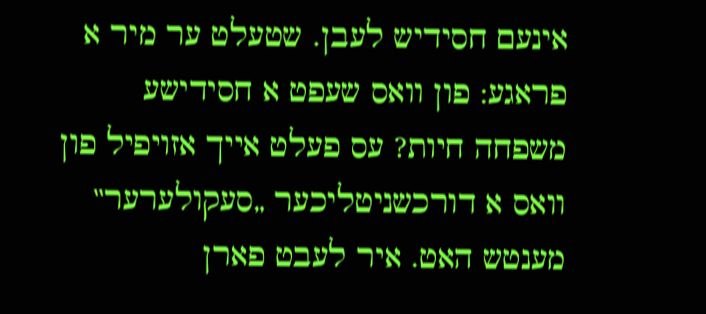אינעם חסידיש לעבן. שטעלט ער מיר א פראגע: פון וואס שעפט א חסידישע משפחה חיות? עס פעלט אייך אזויפיל פון וואס א דורכשניטליכער „סעקולערער‟ מענטש האט. איר לעבט פארן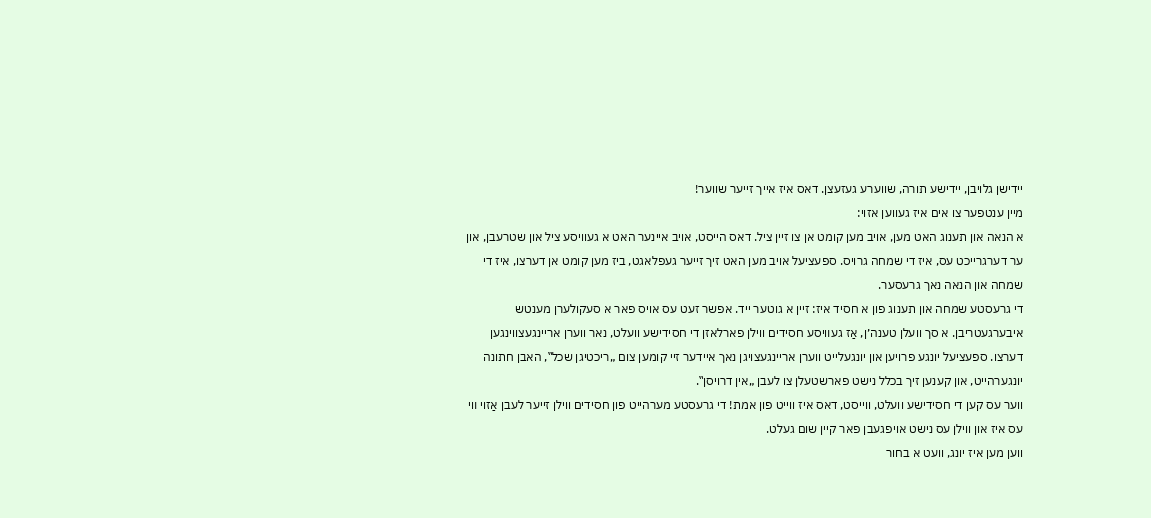יידישן גלויבן, יידישע תורה, שווערע געזעצן. דאס איז אייך זייער שווער!
מיין ענטפער צו אים איז געווען אזוי:
א הנאה און תענוג האט מען, אויב מען קומט אן צו זיין ציל. דאס הייסט, אויב איינער האט א געוויסע ציל און שטרעבן, און ער דערגרייכט עס, איז די שמחה גרויס. ספעציעל אויב מען האט זיך זייער געפלאגט, ביז מען קומט אן דערצו, איז די שמחה און הנאה נאך גרעסער.
די גרעסטע שמחה און תענוג פון א חסיד איז: זיין א גוטער ייד. אפשר זעט עס אויס פאר א סעקולערן מענטש איבערגעטריבן. א סך וועלן טענה׳ן, אַז געװיסע חסידים ווילן פארלאזן די חסידישע וועלט, נאר ווערן אריינגעצווינגען דערצו. ספעציעל יונגע פרויען און יונגעלייט ווערן אריינגעצויגן נאך איידער זיי קומען צום „ריכטיגן שכל‟, האבן חתונה יונגערהייט, און קענען זיך בכלל נישט פארשטעלן צו לעבן „אין דרויסן‟.
ווער עס קען די חסידישע וועלט, ווייסט, דאס איז ווייט פון אמת! די גרעסטע מערהייט פון חסידים ווילן זייער לעבן אַזוי װי עס איז און ווילן עס נישט אויפגעבן פאר קיין שום געלט.
ווען מען איז יונג, וועט א בחור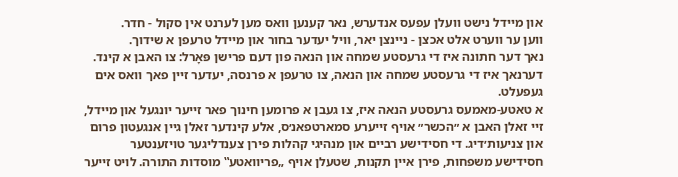און מיידל נישט וועלן עפעס אנדערש, נאר קענען וואס מען לערנט אין סקול - חדר.
ווען ער ווערט אלט אכצן - ניינצן יאר, וויל יעדער בחור און מיידל טרעפן א שידוך.
נאך דער חתונה איז די גרעסטע שמחה און הנאה פון דעם פרישן פּאָרל: צו האבן א קינד.
דערנאך איז די גרעסטע שמחה און הנאה, צו טרעפן א פרנסה, יעדער זיין פאך וואס אים געפעלט.
א טאטע-מאמעס גרעסטע הנאה איז, צו געבן א פרומען חינוך פאר זייער יונגעל און מיידל, זיי זאלן האבן א ״הכשר״ אויף זייערע סמארטפאנ׳ס, אלע קינדער זאלן גיין אנגעטון פרום און צניעות׳דיג. די חסידישע רביים און מנהיגי קהלות פירן צענדליגער טויזענטער חסידישע משפחות, פירן איין תקנות, שטעלן אויף „פריוואטע‟ מוסדות התורה. לויט זייער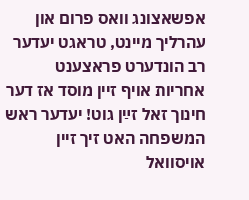אפשאצונג וואס פרום און עהרליך מיינט, טראגט יעדער רב הונדערט פראצענט אחריות אויף זיין מוסד אז דער חינוך זאל זײַן גוט! יעדער ראש המשפחה האט זיך זיין אויסוואל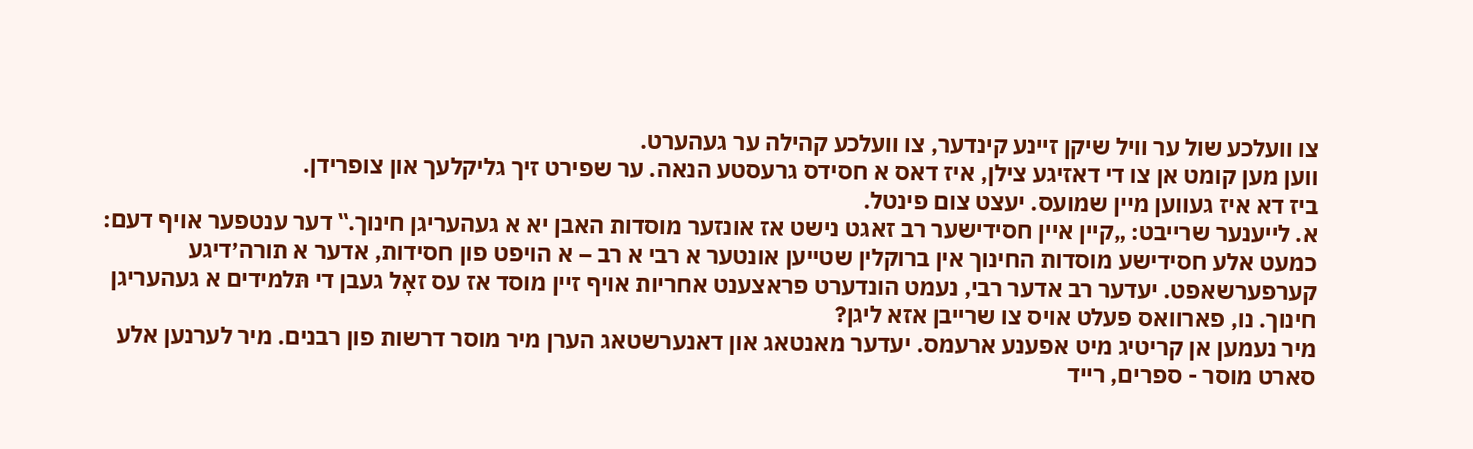צו וועלכע שול ער וויל שיקן זיינע קינדער, צו וועלכע קהילה ער געהערט.
ווען מען קומט אן צו די דאזיגע צילן, איז דאס א חסידס גרעסטע הנאה. ער שפירט זיך גליקלעך און צופרידן.
ביז דא איז געווען מיין שמועס. יעצט צום פינטל.
א. לייענער שרייבט: „קיין איין חסידישער רב זאגט נישט אז אונזער מוסדות האבן יא א געהעריגן חינוך.‟ דער ענטפער אויף דעם: כמעט אלע חסידישע מוסדות החינוך אין ברוקלין שטייען אונטער א רבי א רב – א הויפט פון חסידות, אדער א תורה׳דיגע קערפערשאפט. יעדער רב אדער רבי, נעמט הונדערט פראצענט אחריות אויף זיין מוסד אז עס זאָל געבן די תּלמידים א געהעריגן חינוך. נו, פארוואס פעלט אויס צו שרייבן אזא ליגן?
מיר נעמען אן קריטיג מיט אפענע ארעמס. יעדער מאנטאג און דאנערשטאג הערן מיר מוסר דרשות פון רבנים. מיר לערנען אלע סארט מוסר - ספרים, רייד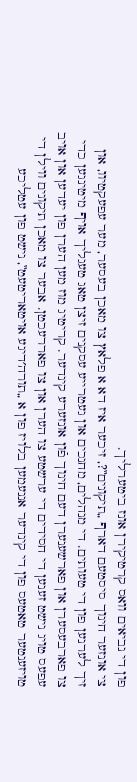פון די נביאים וואס קרטיקירן אונז ביטערליך.
צי אונזער חינוך סיסטעם דארף „תיקונים‟?, זיכער איז דא א פלאץ צו מאכן בעסער, מער עפעקטיוו, און זיך לערנען פון די טעותים. די מנהלים, מחנכים און געטרייע עסקנים זיצן טאג טעגליך אויף מיטינגען כדי צו פארבעסערן און פארשענערן דעם חינוך פֿון אונזערע קינדער. קריטיג מוז מען הערן פון יעדען און אויב עפעס טויג נישט זענען די חסידים די ערשטע צו הערן און צו פאררעכטן. אבער צו מאכן תיקונים ווילן די טויזענטער טאטעס פון די קינדער אננעמען בלויז פון א „תורה׳דיגע אויטאריטעט‟, נישט פון עטליכע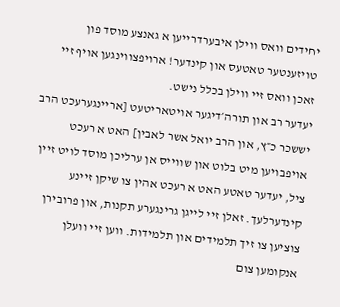יחידים וואס ווילן איבערדרייען א גאנצע מוסד פון טויזענטער טאטעס און קינדער! ארויפצווינגען אויף זיי זאכן וואס זיי ווילן בכלל נישט.
יעדער רב און תורה׳דיגער אויטאריטעט [אריינגערעכט הרב יששכר כ״ץ, און הרב יואל אשר לאבין] האט א רעכט אויפבויען מיט בלוט און שווייס אן ערליכן מוסד לויט זיין ציל, יעדער טאטע האט א רעכט אהין צו שיקן זיינע קינדערלעך. זאלן זיי לייגן גרינגערע תקנות, און פרובירן צוציען צו זיך תלמידים און תלמידות. ווען זיי וועלן אנקומען צום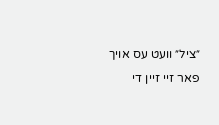״ציל״ וועט עס אויך פאר זיי זיין די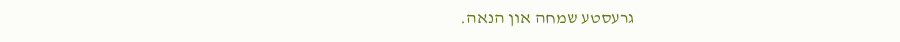גרעסטע שמחה און הנאה.